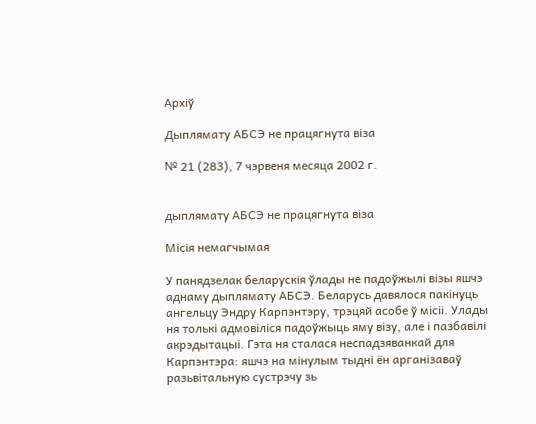Архіў

Дыплямату АБСЭ не працягнута віза

№ 21 (283), 7 чэрвеня месяца 2002 г.


дыплямату АБСЭ не працягнута віза

Місія немагчымая

У панядзелак беларускія ўлады не падоўжылі візы яшчэ аднаму дыплямату АБСЭ. Беларусь давялося пакінуць ангельцу Эндру Карпэнтэру, трэцяй асобе ў місіі. Улады ня толькі адмовіліся падоўжыць яму візу, але і пазбавілі акрэдытацыі. Гэта ня сталася неспадзяванкай для Карпэнтэра: яшчэ на мінулым тыдні ён арганізаваў разьвітальную сустрэчу зь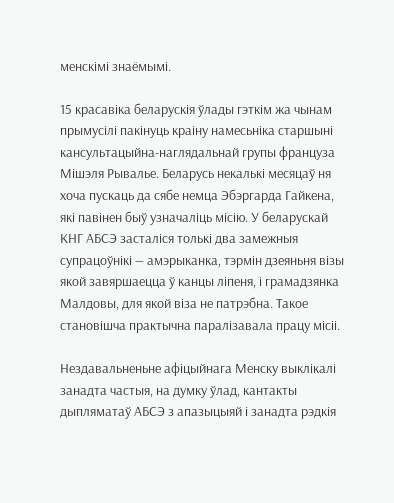менскімі знаёмымі.

15 красавіка беларускія ўлады гэткім жа чынам прымусілі пакінуць краіну намесьніка старшыні кансультацыйна-наглядальнай групы француза Мішэля Рывалье. Беларусь некалькі месяцаў ня хоча пускаць да сябе немца Эбэргарда Гайкена, які павінен быў узначаліць місію. У беларускай КНГ АБСЭ засталіся толькі два замежныя супрацоўнікі — амэрыканка, тэрмін дзеяньня візы якой завяршаецца ў канцы ліпеня, і грамадзянка Малдовы, для якой віза не патрэбна. Такое становішча практычна паралізавала працу місіі.

Нездавальненьне афіцыйнага Менску выклікалі занадта частыя, на думку ўлад, кантакты дыпляматаў АБСЭ з апазыцыяй і занадта рэдкія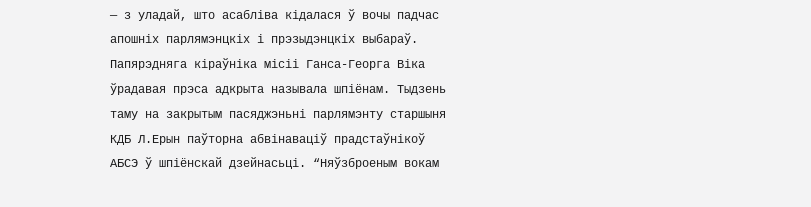— з уладай, што асабліва кідалася ў вочы падчас апошніх парлямэнцкіх і прэзыдэнцкіх выбараў. Папярэдняга кіраўніка місіі Ганса-Георга Віка ўрадавая прэса адкрыта называла шпіёнам. Тыдзень таму на закрытым пасяджэньні парлямэнту старшыня КДБ Л.Ерын паўторна абвінаваціў прадстаўнікоў АБСЭ ў шпіёнскай дзейнасьці. “Няўзброеным вокам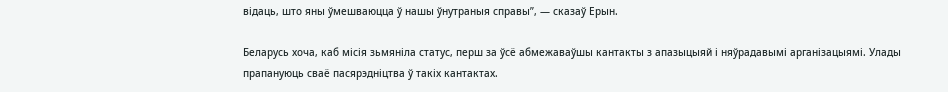відаць, што яны ўмешваюцца ў нашы ўнутраныя справы”, — сказаў Ерын.

Беларусь хоча, каб місія зьмяніла статус, перш за ўсё абмежаваўшы кантакты з апазыцыяй і няўрадавымі арганізацыямі. Улады прапануюць сваё пасярэдніцтва ў такіх кантактах.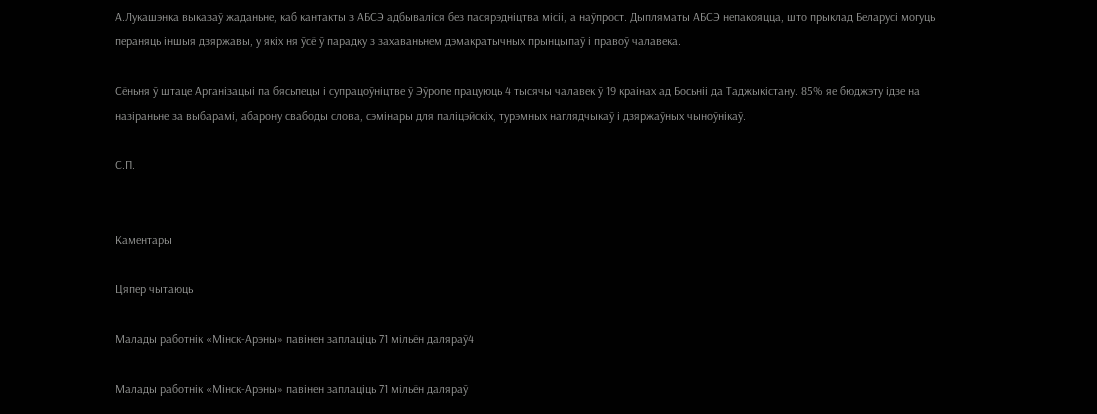А.Лукашэнка выказаў жаданьне, каб кантакты з АБСЭ адбываліся без пасярэдніцтва місіі, а наўпрост. Дыпляматы АБСЭ непакояцца, што прыклад Беларусі могуць пераняць іншыя дзяржавы, у якіх ня ўсё ў парадку з захаваньнем дэмакратычных прынцыпаў і правоў чалавека.

Сёньня ў штаце Арганізацыі па бясьпецы і супрацоўніцтве ў Эўропе працуюць 4 тысячы чалавек ў 19 краінах ад Босьніі да Таджыкістану. 85% яе бюджэту ідзе на назіраньне за выбарамі, абарону свабоды слова, сэмінары для паліцэйскіх, турэмных наглядчыкаў і дзяржаўных чыноўнікаў.

С.П.


Каментары

Цяпер чытаюць

Малады работнік «Мінск-Арэны» павінен заплаціць 71 мільён даляраў4

Малады работнік «Мінск-Арэны» павінен заплаціць 71 мільён даляраў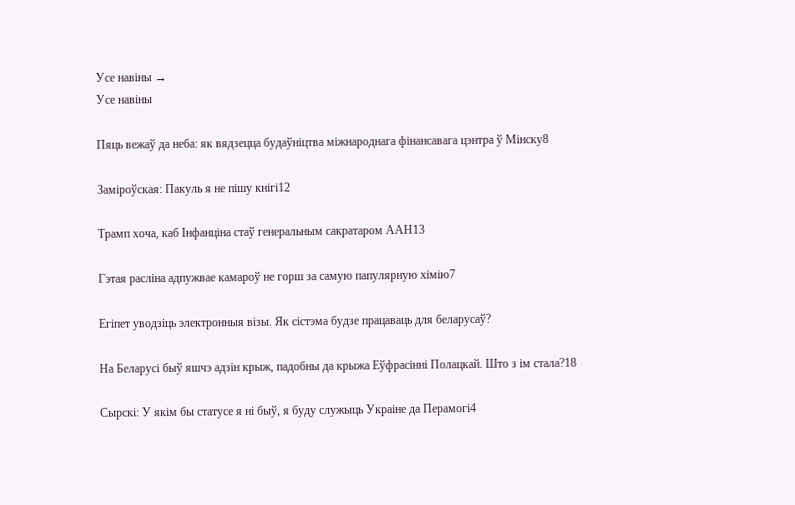Усе навіны →
Усе навіны

Пяць вежаў да неба: як вядзецца будаўніцтва міжнароднага фінансавага цэнтра ў Мінску8

Заміроўская: Пакуль я не пішу кнігі12

Трамп хоча, каб Інфанціна стаў генеральным сакратаром ААН13

Гэтая расліна адпужвае камароў не горш за самую папулярную хімію7

Егіпет уводзіць электронныя візы. Як сістэма будзе працаваць для беларусаў?

На Беларусі быў яшчэ адзін крыж, падобны да крыжа Еўфрасінні Полацкай. Што з ім стала?18

Сырскі: У якім бы статусе я ні быў, я буду служыць Украіне да Перамогі4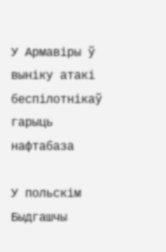У Армавіры ў выніку атакі беспілотнікаў гарыць нафтабаза

У польскім Быдгашчы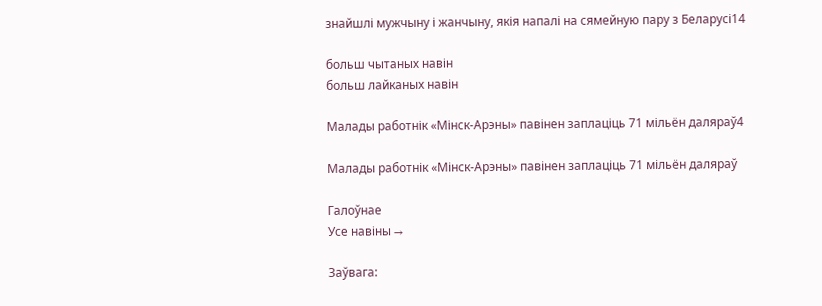знайшлі мужчыну і жанчыну, якія напалі на сямейную пару з Беларусі14

больш чытаных навін
больш лайканых навін

Малады работнік «Мінск-Арэны» павінен заплаціць 71 мільён даляраў4

Малады работнік «Мінск-Арэны» павінен заплаціць 71 мільён даляраў

Галоўнае
Усе навіны →

Заўвага: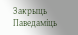Закрыць Паведаміць